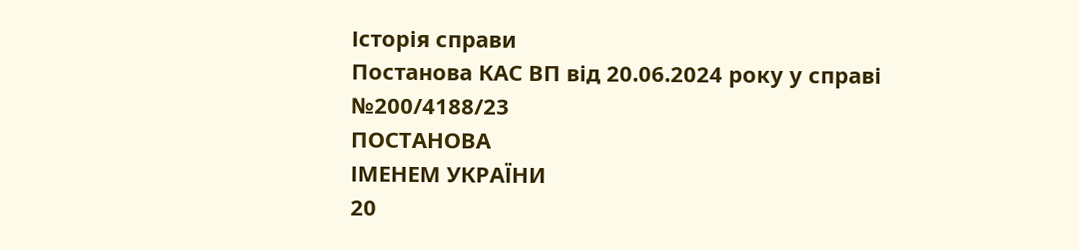Історія справи
Постанова КАС ВП від 20.06.2024 року у справі №200/4188/23
ПОСТАНОВА
ІМЕНЕМ УКРАЇНИ
20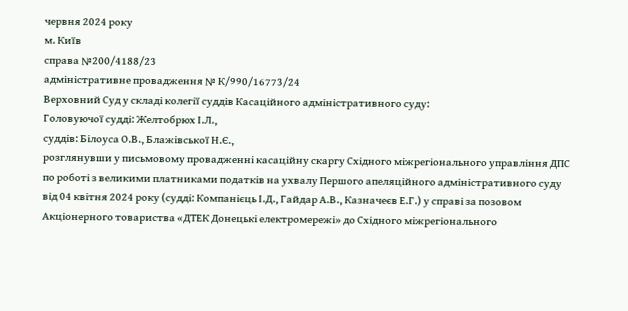червня 2024 року
м. Київ
справа №200/4188/23
адміністративне провадження № К/990/16773/24
Верховний Суд у складі колегії суддів Касаційного адміністративного суду:
Головуючої судді: Желтобрюх І.Л.,
суддів: Білоуса О.В., Блажівської Н.Є.,
розглянувши у письмовому провадженні касаційну скаргу Східного міжрегіонального управління ДПС по роботі з великими платниками податків на ухвалу Першого апеляційного адміністративного суду від 04 квітня 2024 року (судді: Компанієць І.Д., Гайдар А.В., Казначеєв Е.Г.) у справі за позовом Акціонерного товариства «ДТЕК Донецькі електромережі» до Східного міжрегіонального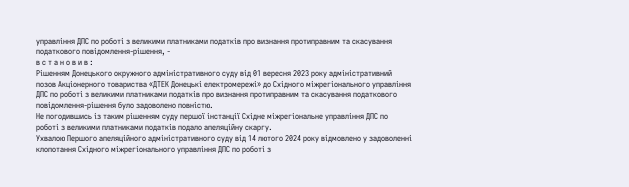управління ДПС по роботі з великими платниками податків про визнання протиправним та скасування податкового повідомлення-рішення, -
в с т а н о в и в :
Рішенням Донецького окружного адміністративного суду від 01 вересня 2023 року адміністративний позов Акціонерного товариства «ДТЕК Донецькі електромережі» до Східного міжрегіонального управління ДПС по роботі з великими платниками податків про визнання протиправним та скасування податкового повідомлення-рішення було задоволено повністю.
Не погодившись із таким рішенням суду першої інстанції Східне міжрегіональне управління ДПС по роботі з великими платниками податків подало апеляційну скаргу.
Ухвалою Першого апеляційного адміністративного суду від 14 лютого 2024 року відмовлено у задоволенні клопотання Східного міжрегіонального управління ДПС по роботі з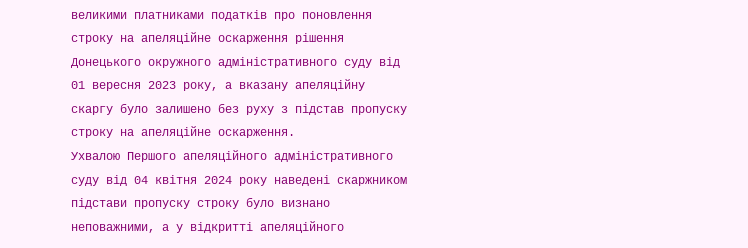великими платниками податків про поновлення строку на апеляційне оскарження рішення Донецького окружного адміністративного суду від 01 вересня 2023 року, а вказану апеляційну скаргу було залишено без руху з підстав пропуску строку на апеляційне оскарження.
Ухвалою Першого апеляційного адміністративного суду від 04 квітня 2024 року наведені скаржником підстави пропуску строку було визнано неповажними, а у відкритті апеляційного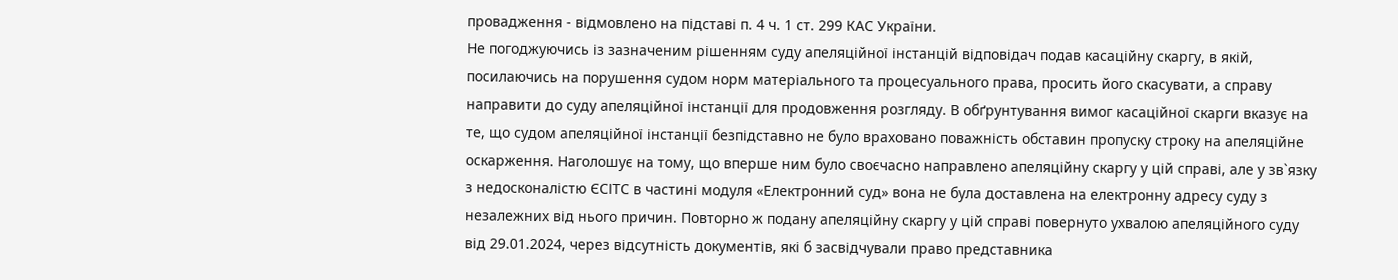провадження - відмовлено на підставі п. 4 ч. 1 ст. 299 КАС України.
Не погоджуючись із зазначеним рішенням суду апеляційної інстанцій відповідач подав касаційну скаргу, в якій, посилаючись на порушення судом норм матеріального та процесуального права, просить його скасувати, а справу направити до суду апеляційної інстанції для продовження розгляду. В обґрунтування вимог касаційної скарги вказує на те, що судом апеляційної інстанції безпідставно не було враховано поважність обставин пропуску строку на апеляційне оскарження. Наголошує на тому, що вперше ним було своєчасно направлено апеляційну скаргу у цій справі, але у зв`язку з недосконалістю ЄСІТС в частині модуля «Електронний суд» вона не була доставлена на електронну адресу суду з незалежних від нього причин. Повторно ж подану апеляційну скаргу у цій справі повернуто ухвалою апеляційного суду від 29.01.2024, через відсутність документів, які б засвідчували право представника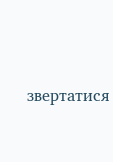звертатися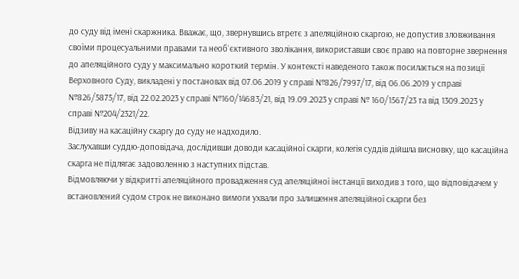до суду від імені скаржника. Вважає, що, звернувшись втретє з апеляційною скаргою, не допустив зловживання своїми процесуальними правами та необ`єктивного зволікання, використавши своє право на повторне звернення до апеляційного суду у максимально короткий термін. У контексті наведеного також посилається на позиції Верховного Суду, викладені у постановах від 07.06.2019 у справі №826/7997/17, від 06.06.2019 у справі №826/5875/17, від 22.02.2023 у справі №160/14683/21, від 19.09.2023 у справі № 160/1567/23 та від 1309.2023 у справі №204/2321/22.
Відзиву на касаційну скаргу до суду не надходило.
Заслухавши суддю-доповідача, дослідивши доводи касаційної скарги, колегія суддів дійшла висновку, що касаційна скарга не підлягає задоволенню з наступних підстав.
Відмовляючи у відкритті апеляційного провадження суд апеляційної інстанції виходив з того, що відповідачем у встановлений судом строк не виконано вимоги ухвали про залишення апеляційної скарги без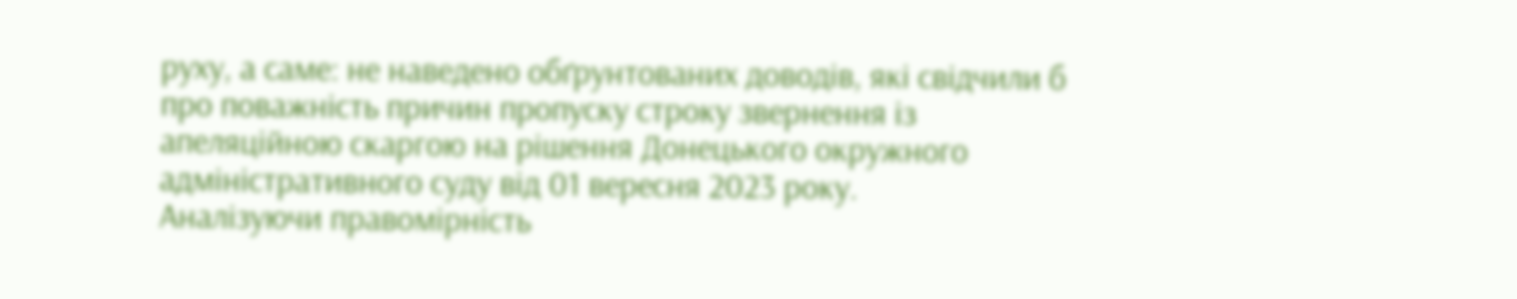руху, а саме: не наведено обґрунтованих доводів, які свідчили б про поважність причин пропуску строку звернення із апеляційною скаргою на рішення Донецького окружного адміністративного суду від 01 вересня 2023 року.
Аналізуючи правомірність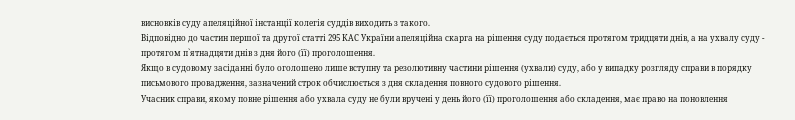висновків суду апеляційної інстанції колегія суддів виходить з такого.
Відповідно до частин першої та другої статті 295 КАС України апеляційна скарга на рішення суду подається протягом тридцяти днів, а на ухвалу суду - протягом п`ятнадцяти днів з дня його (її) проголошення.
Якщо в судовому засіданні було оголошено лише вступну та резолютивну частини рішення (ухвали) суду, або у випадку розгляду справи в порядку письмового провадження, зазначений строк обчислюється з дня складення повного судового рішення.
Учасник справи, якому повне рішення або ухвала суду не були вручені у день його (її) проголошення або складення, має право на поновлення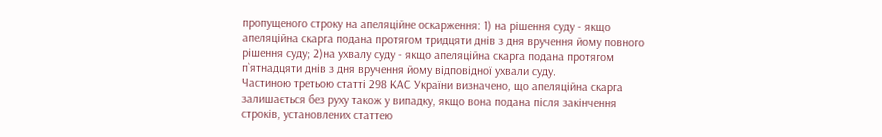пропущеного строку на апеляційне оскарження: 1) на рішення суду - якщо апеляційна скарга подана протягом тридцяти днів з дня вручення йому повного рішення суду; 2)на ухвалу суду - якщо апеляційна скарга подана протягом п`ятнадцяти днів з дня вручення йому відповідної ухвали суду.
Частиною третьою статті 298 КАС України визначено, що апеляційна скарга залишається без руху також у випадку, якщо вона подана після закінчення строків, установлених статтею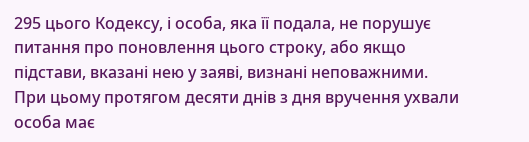295 цього Кодексу, і особа, яка її подала, не порушує питання про поновлення цього строку, або якщо підстави, вказані нею у заяві, визнані неповажними. При цьому протягом десяти днів з дня вручення ухвали особа має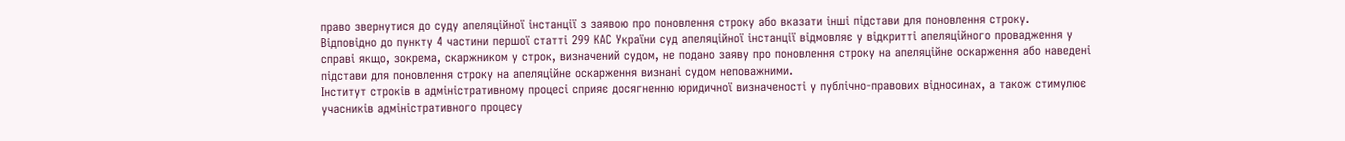право звернутися до суду апеляційної інстанції з заявою про поновлення строку або вказати інші підстави для поновлення строку.
Відповідно до пункту 4 частини першої статті 299 КАС України суд апеляційної інстанції відмовляє у відкритті апеляційного провадження у справі якщо, зокрема, скаржником у строк, визначений судом, не подано заяву про поновлення строку на апеляційне оскарження або наведені підстави для поновлення строку на апеляційне оскарження визнані судом неповажними.
Інститут строків в адміністративному процесі сприяє досягненню юридичної визначеності у публічно-правових відносинах, а також стимулює учасників адміністративного процесу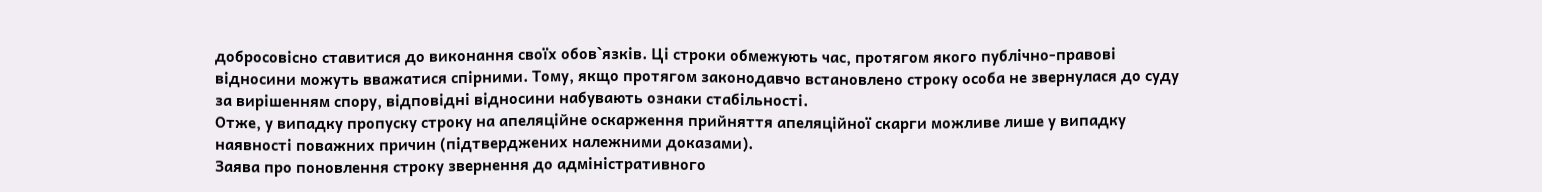добросовісно ставитися до виконання своїх обов`язків. Ці строки обмежують час, протягом якого публічно-правові відносини можуть вважатися спірними. Тому, якщо протягом законодавчо встановлено строку особа не звернулася до суду за вирішенням спору, відповідні відносини набувають ознаки стабільності.
Отже, у випадку пропуску строку на апеляційне оскарження прийняття апеляційної скарги можливе лише у випадку наявності поважних причин (підтверджених належними доказами).
Заява про поновлення строку звернення до адміністративного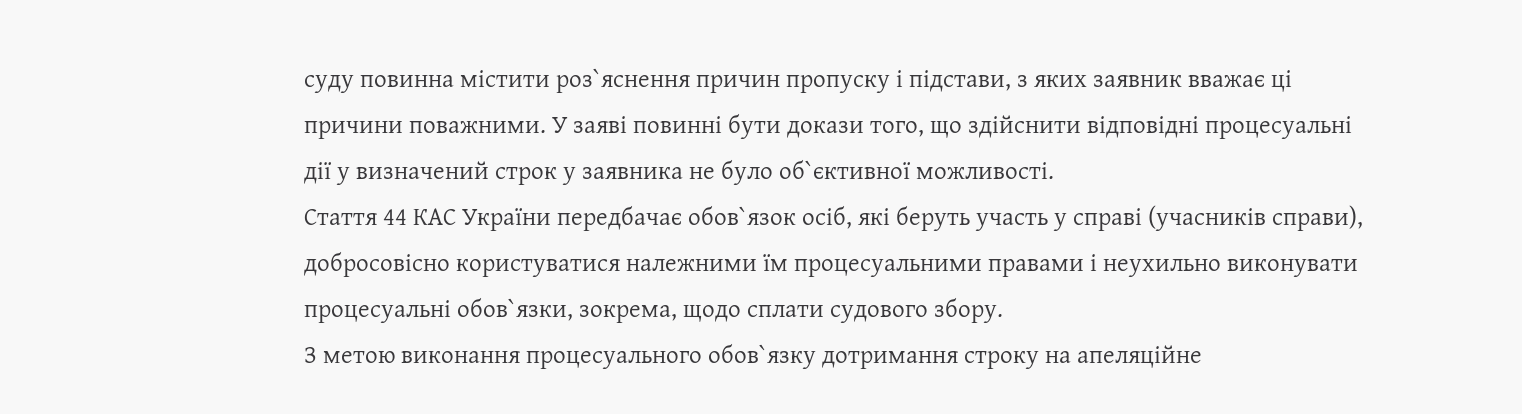суду повинна містити роз`яснення причин пропуску і підстави, з яких заявник вважає ці причини поважними. У заяві повинні бути докази того, що здійснити відповідні процесуальні дії у визначений строк у заявника не було об`єктивної можливості.
Стаття 44 КАС України передбачає обов`язок осіб, які беруть участь у справі (учасників справи), добросовісно користуватися належними їм процесуальними правами і неухильно виконувати процесуальні обов`язки, зокрема, щодо сплати судового збору.
З метою виконання процесуального обов`язку дотримання строку на апеляційне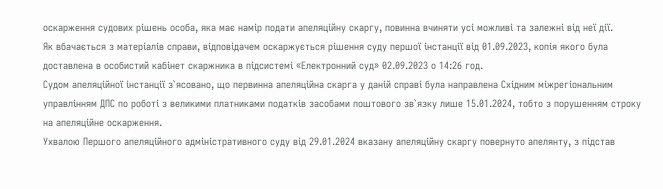оскарження судових рішень особа, яка має намір подати апеляційну скаргу, повинна вчиняти усі можливі та залежні від неї дії.
Як вбачається з матеріалів справи, відповідачем оскаржується рішення суду першої інстанції від 01.09.2023, копія якого була доставлена в особистий кабінет скаржника в підсистемі «Електронний суд» 02.09.2023 о 14:26 год.
Судом апеляційної інстанції з`ясовано, що первинна апеляційна скарга у даній справі була направлена Східним міжрегіональним управлінням ДПС по роботі з великими платниками податків засобами поштового зв`язку лише 15.01.2024, тобто з порушенням строку на апеляційне оскарження.
Ухвалою Першого апеляційного адміністративного суду від 29.01.2024 вказану апеляційну скаргу повернуто апелянту, з підстав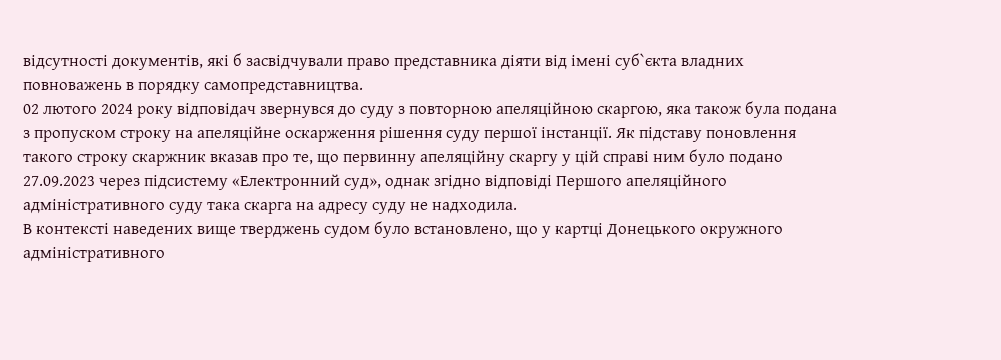відсутності документів, які б засвідчували право представника діяти від імені суб`єкта владних повноважень в порядку самопредставництва.
02 лютого 2024 року відповідач звернувся до суду з повторною апеляційною скаргою, яка також була подана з пропуском строку на апеляційне оскарження рішення суду першої інстанції. Як підставу поновлення такого строку скаржник вказав про те, що первинну апеляційну скаргу у цій справі ним було подано 27.09.2023 через підсистему «Електронний суд», однак згідно відповіді Першого апеляційного адміністративного суду така скарга на адресу суду не надходила.
В контексті наведених вище тверджень судом було встановлено, що у картці Донецького окружного адміністративного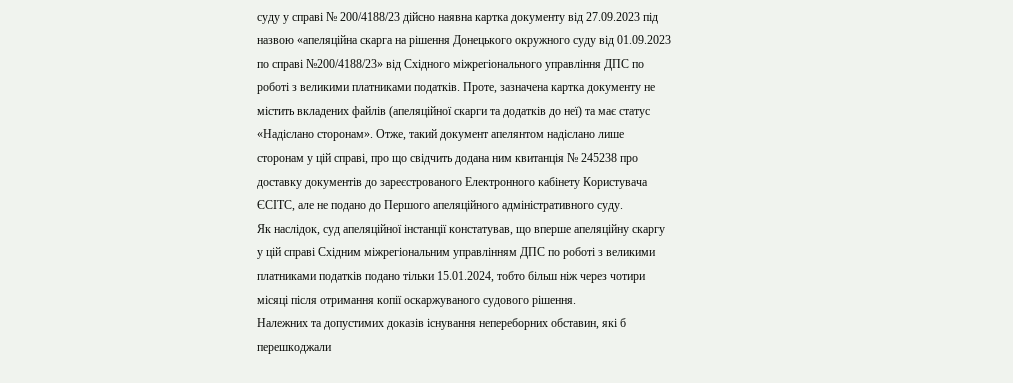суду у справі № 200/4188/23 дійсно наявна картка документу від 27.09.2023 під назвою «апеляційна скарга на рішення Донецького окружного суду від 01.09.2023 по справі №200/4188/23» від Східного міжрегіонального управління ДПС по роботі з великими платниками податків. Проте, зазначена картка документу не містить вкладених файлів (апеляційної скарги та додатків до неї) та має статус «Надіслано сторонам». Отже, такий документ апелянтом надіслано лише сторонам у цій справі, про що свідчить додана ним квитанція № 245238 про доставку документів до зареєстрованого Електронного кабінету Користувача ЄСІТС, але не подано до Першого апеляційного адміністративного суду.
Як наслідок, суд апеляційної інстанції констатував, що вперше апеляційну скаргу у цій справі Східним міжрегіональним управлінням ДПС по роботі з великими платниками податків подано тільки 15.01.2024, тобто більш ніж через чотири місяці після отримання копії оскаржуваного судового рішення.
Належних та допустимих доказів існування непереборних обставин, які б перешкоджали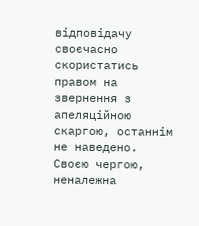відповідачу своєчасно скористатись правом на звернення з апеляційною скаргою, останнім не наведено.
Своєю чергою, неналежна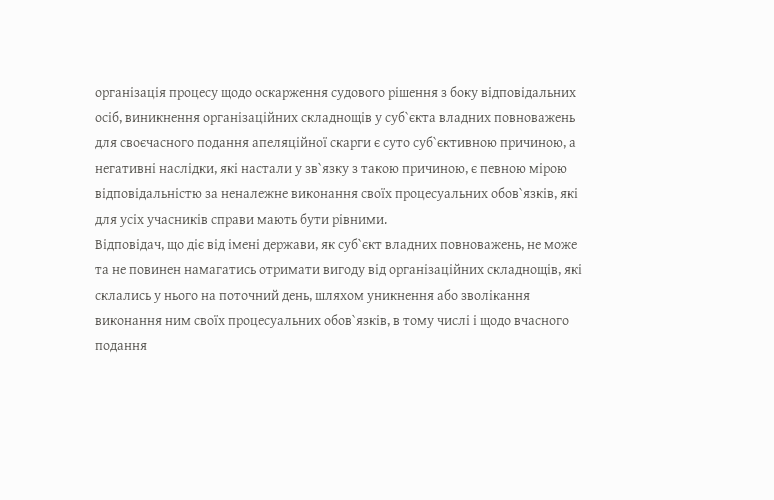організація процесу щодо оскарження судового рішення з боку відповідальних осіб, виникнення організаційних складнощів у суб`єкта владних повноважень для своєчасного подання апеляційної скарги є суто суб`єктивною причиною, а негативні наслідки, які настали у зв`язку з такою причиною, є певною мірою відповідальністю за неналежне виконання своїх процесуальних обов`язків, які для усіх учасників справи мають бути рівними.
Відповідач, що діє від імені держави, як суб`єкт владних повноважень, не може та не повинен намагатись отримати вигоду від організаційних складнощів, які склались у нього на поточний день, шляхом уникнення або зволікання виконання ним своїх процесуальних обов`язків, в тому числі і щодо вчасного подання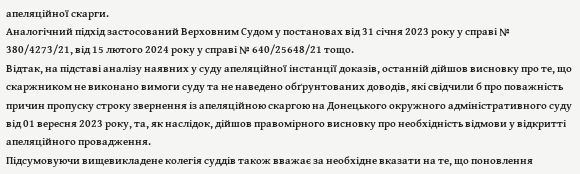апеляційної скарги.
Аналогічний підхід застосований Верховним Судом у постановах від 31 січня 2023 року у справі № 380/4273/21, від 15 лютого 2024 року у справі № 640/25648/21 тощо.
Відтак, на підставі аналізу наявних у суду апеляційної інстанції доказів, останній дійшов висновку про те, що скаржником не виконано вимоги суду та не наведено обґрунтованих доводів, які свідчили б про поважність причин пропуску строку звернення із апеляційною скаргою на Донецького окружного адміністративного суду від 01 вересня 2023 року, та, як наслідок, дійшов правомірного висновку про необхідність відмови у відкритті апеляційного провадження.
Підсумовуючи вищевикладене колегія суддів також вважає за необхідне вказати на те, що поновлення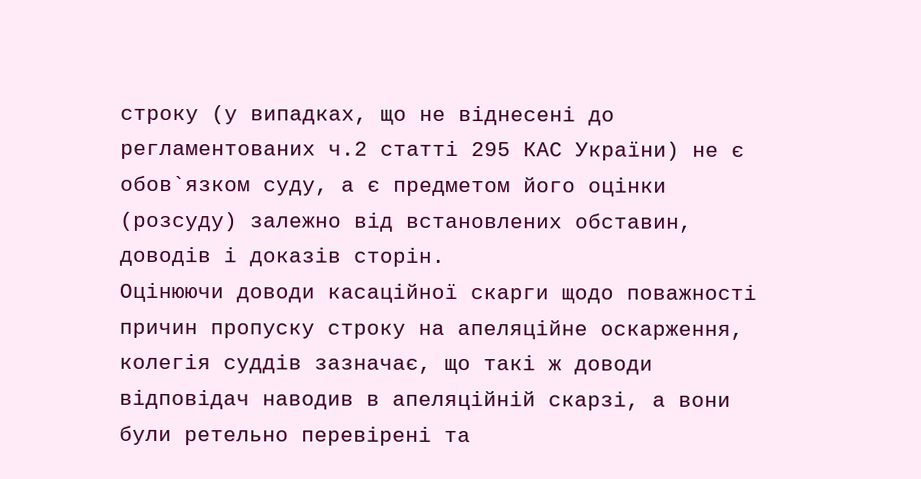строку (у випадках, що не віднесені до регламентованих ч.2 статті 295 КАС України) не є обов`язком суду, а є предметом його оцінки (розсуду) залежно від встановлених обставин, доводів і доказів сторін.
Оцінюючи доводи касаційної скарги щодо поважності причин пропуску строку на апеляційне оскарження, колегія суддів зазначає, що такі ж доводи відповідач наводив в апеляційній скарзі, а вони були ретельно перевірені та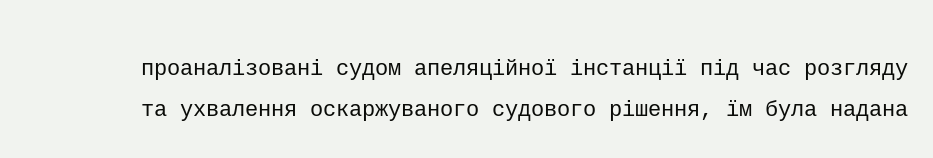проаналізовані судом апеляційної інстанції під час розгляду та ухвалення оскаржуваного судового рішення, їм була надана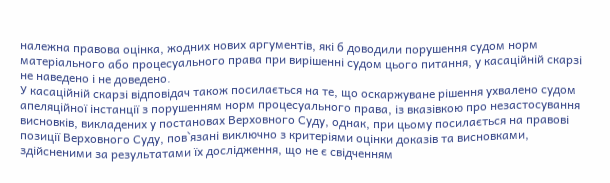належна правова оцінка, жодних нових аргументів, які б доводили порушення судом норм матеріального або процесуального права при вирішенні судом цього питання, у касаційній скарзі не наведено і не доведено.
У касаційній скарзі відповідач також посилається на те, що оскаржуване рішення ухвалено судом апеляційної інстанції з порушенням норм процесуального права, із вказівкою про незастосування висновків, викладених у постановах Верховного Суду, однак, при цьому посилається на правові позиції Верховного Суду, пов`язані виключно з критеріями оцінки доказів та висновками, здійсненими за результатами їх дослідження, що не є свідченням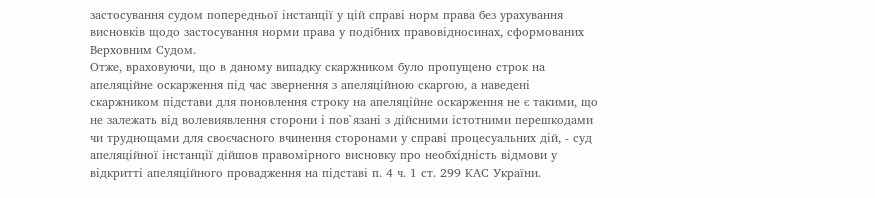застосування судом попередньої інстанції у цій справі норм права без урахування висновків щодо застосування норми права у подібних правовідносинах, сформованих Верховним Судом.
Отже, враховуючи, що в даному випадку скаржником було пропущено строк на апеляційне оскарження під час звернення з апеляційною скаргою, а наведені скаржником підстави для поновлення строку на апеляційне оскарження не є такими, що не залежать від волевиявлення сторони і пов`язані з дійсними істотними перешкодами чи труднощами для своєчасного вчинення сторонами у справі процесуальних дій, - суд апеляційної інстанції дійшов правомірного висновку про необхідність відмови у відкритті апеляційного провадження на підставі п. 4 ч. 1 ст. 299 КАС України.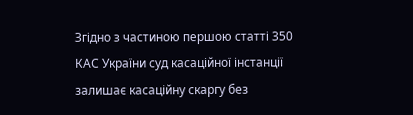Згідно з частиною першою статті 350 КАС України суд касаційної інстанції залишає касаційну скаргу без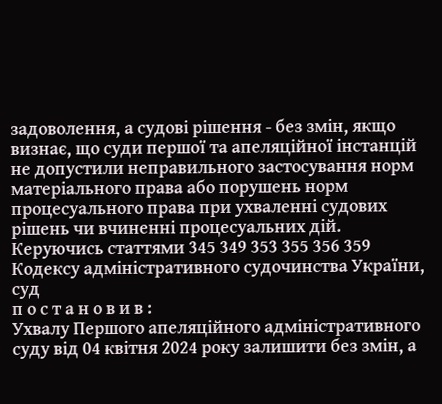задоволення, а судові рішення - без змін, якщо визнає, що суди першої та апеляційної інстанцій не допустили неправильного застосування норм матеріального права або порушень норм процесуального права при ухваленні судових рішень чи вчиненні процесуальних дій.
Керуючись статтями 345 349 353 355 356 359 Кодексу адміністративного судочинства України, суд
п о с т а н о в и в :
Ухвалу Першого апеляційного адміністративного суду від 04 квітня 2024 року залишити без змін, а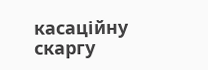касаційну скаргу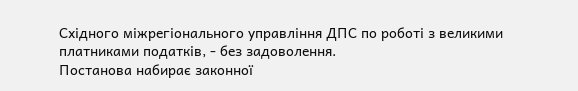Східного міжрегіонального управління ДПС по роботі з великими платниками податків, - без задоволення.
Постанова набирає законної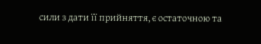сили з дати її прийняття, є остаточною та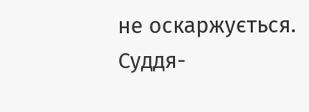не оскаржується.
Суддя-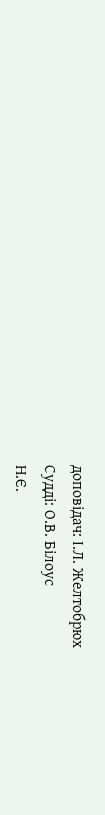доповідач: І.Л. Желтобрюх
Судді: О.В. Білоус
Н.Є.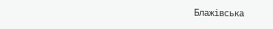Блажівська